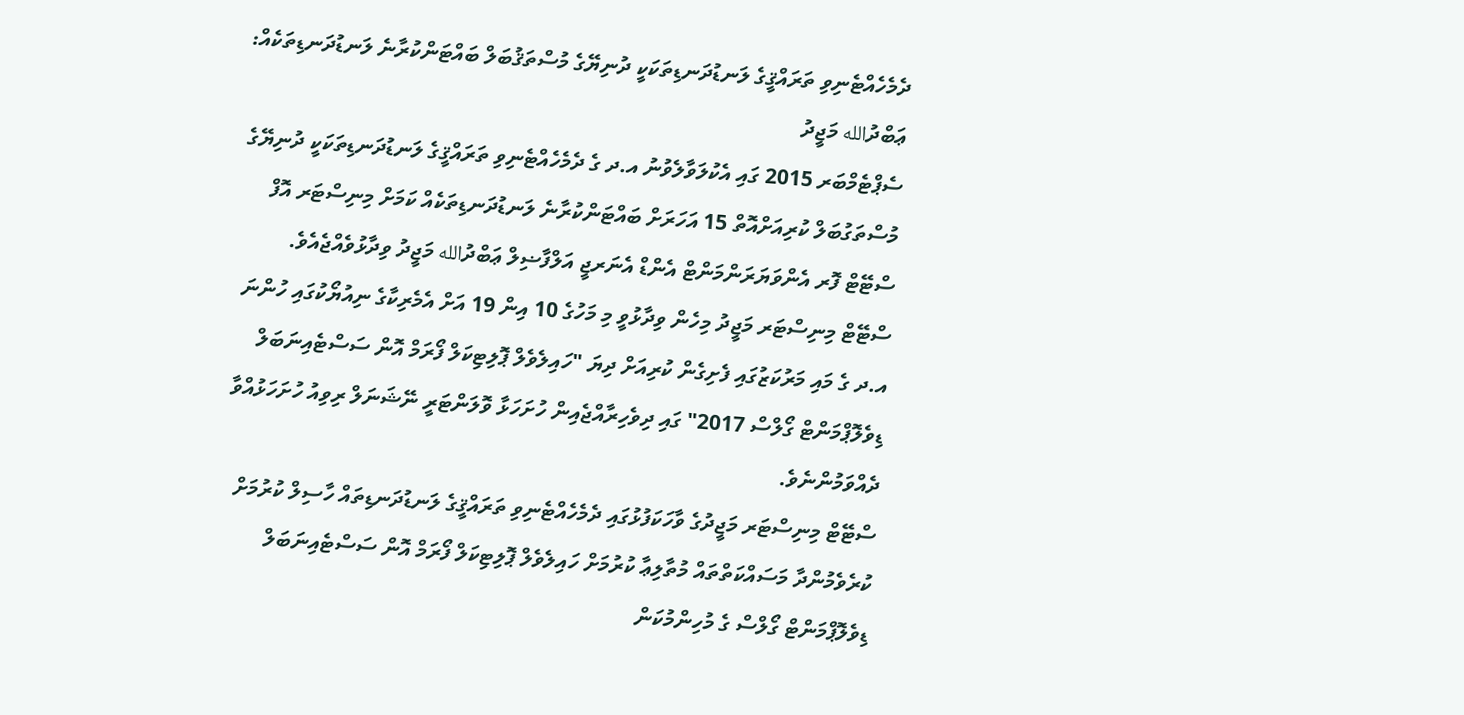ދެމެހެއްޓެނިވި ތަރައްޤީގެ ލަނޑުދަނޑިތަކަކީ ދުނިޔޭގެ މުސްތަޤުބަލް ބައްޓަންކުރާނެ ލަނޑުދަނޑިތަކެއް: ޢަބްދުالله މަޖީދު
ސެޕްޓެމްބަރ 2015 ގައި އެކުލަވާލެވުނު އ.ދ ގެ ދެމެހެއްޓެނިވި ތަރައްޤީގެ ލަނޑުދަނޑިތަކަކީ ދުނިޔޭގެ މުސްތަގުބަލް ކުރިއަށްއޮތް 15 އަހަރަށް ބައްޓަންކުރާނެ ލަނޑުދަނޑިތަކެއް ކަމަށް މިނިސްޓަރ އޮފް ސްޓޭޓް ފޮރ އެންވަޔަރަންމަންޓް އެންޑް އެނަރޖީ އަލްފާޟިލް ޢަބްދުالله މަޖީދު ވިދާޅުވެއްޖެއެވެ. ސްޓޭޓް މިނިސްޓަރ މަޖީދު މިހެން ވިދާޅުވީ މި މަހުގެ 10 އިން 19 އަށް އެމެރިކާގެ ނިއުޔޯކުގައި ހުންނަ އ.ދ ގެ މައި މަރުކަޒުގައި ފެށިގެން ކުރިއަށް ދިޔަ "ހައިލެވެލް ޕޮލިޓިކަލް ފޯރަމް އޮން ސަސްޓެއިނަބަލް ޑިވެލޮޕްމަންޓް ގޯލްސް 2017" ގައި ދިވެހިރާއްޖެއިން ހުށަހަޅާ ވޮލަންޓަރީ ނޭޝަނަލް ރިވިއު ހުށަހަޅުއްވާ ދެއްވަމުންނެވެ.
ސްޓޭޓް މިނިސްޓަރ މަޖީދުގެ ވާހަކަފުޅުގައި ދެމެހެއްޓެނިވި ތަރައްޤީގެ ލަނޑުދަނޑިތައް ހާސިލް ކުރުމަށް ކުރެވެމުންދާ މަސައްކަތްތައް މުތާލިޢާ ކުރުމަށް ހައިލެވެލް ޕޮލިޓިކަލް ފޯރަމް އޮން ސަސްޓެއިނަބަލް ޑިވެލޮޕްމަންޓް ގޯލްސް ގެ މުހިންމުކަން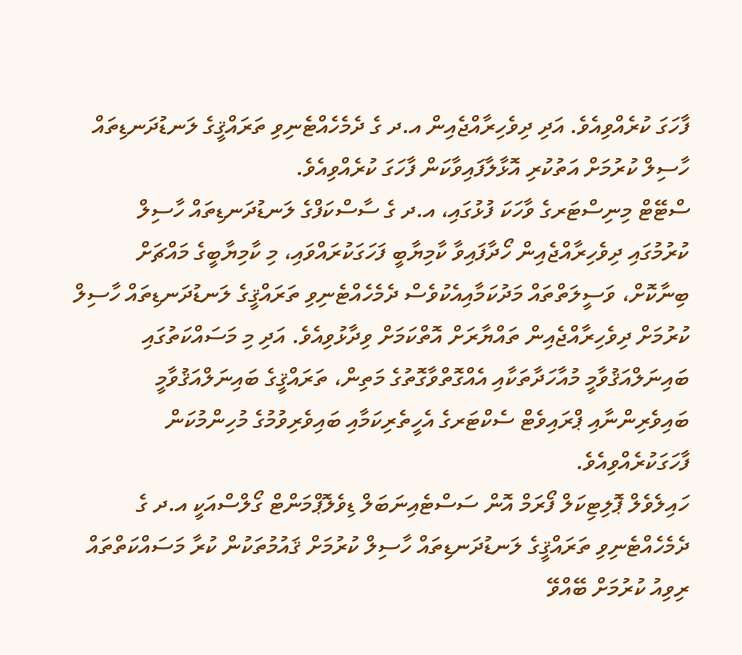ފާހަގަ ކުރެއްވިއެވެ. އަދި ދިވެހިރާއްޖެއިން އ.ދ ގެ ދެމެހެއްޓެނިވި ތަރައްޤީގެ ލަނޑުދަނޑިތައް ހާސިލް ކުރުމަށް އަތުކުރި އޮޅާލާފައިވާކަން ފާހަގަ ކުރެއްވިއެވެ.
ސްޓޭޓް މިނިސްޓަރގެ ވާހަކަ ފުޅުގައި، އ.ދ ގެ ސާސްކަފްގެ ލަނޑުދަނޑިތައް ހާސިލް ކުރުމުގައި ދިވެހިރާއްޖެއިން ހޯދާފައިވާ ކާމިޔާބީ ފަހަގަކުރައްވައި، މި ކާމިޔާބީގެ މައްޗަށް ބިނާކޮށް، ވަސީލަތްތައް މަދުކަމާއިއެކުވެސް ދެމެހެއްޓެނިވި ތަރައްޤީގެ ލަނޑުދަނޑިތައް ހާސިލް ކުރުމަށް ދިވެހިރާއްޖެއިން ތައްޔާރަށް އޮތްކަމަށް ވިދާޅުވިއެވެ. އަދި މި މަސައްކަތުގައި ބައިނަލްއަޤުވާމީ މުއާހަދާތަކާއި އެއްގޮތްވާގޮތުގެ މަތިން، ތަރައްޤީގެ ބައިނަލްއަޤުވާމީ ބައިވެރިންނާއި ޕްރައިވެޓް ސެކްޓަރގެ އެހީތެރިކަމާއި ބައިވެރިވުމުގެ މުހިންމުކަން ފާހަގަކުރެއްވިއެވެ.
ހައިލެވެލް ޕޮލިޓިކަލް ފޯރަމް އޮން ސަސްޓެއިނަބަލް ޑިވެލޮޕްމަންޓް ގޯލްސްއަކީ އ.ދ ގެ ދެމެހެއްޓެނިވި ތަރައްޤީގެ ލަނޑުދަނޑިތައް ހާސިލް ކުރުމަށް ޤައުމުތަކުން ކުރާ މަސައްކަތްތައް ރިވިއު ކުރުމަށް ބޭއްވޭ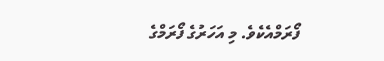ފޯރަމްއެކެވެ. މި އަހަރުގެ ފޯރަމްގެ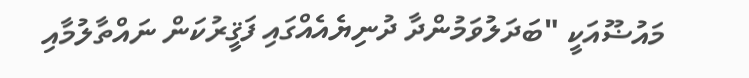މައުޟޫއަކީ "ބަދަލުވަމުންދާ ދުނިޔެއެއްގައި ފަޤީރުކަން ނައްތާލުމާއި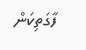ފާގަތިކަން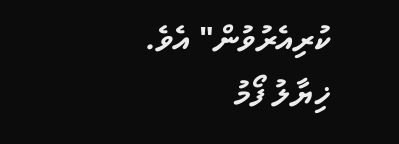ކުރިއެރުވުން" އެވެ.
ޚިޔާލު ފޯމު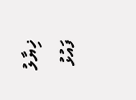ޚިޔާލު ފައުޅު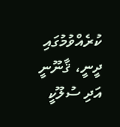ކުރެއްވުމުގައި ދީނީ، ޤާނޫނީ އަދި ސުލޫކީ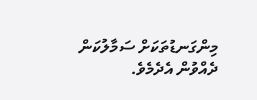މިންގަނޑުތަކަށް ސަމާލުކަން ދެއްވުން އެދެމެވެ.